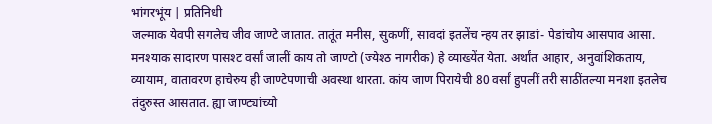भांगरभूंय | प्रतिनिधी
जल्माक येवपी सगलेच जीव जाण्टे जातात. तातूंत मनीस, सुकणीं, सावदां इतलेंच न्हय तर झाडां- पेडांचोय आसपाव आसा. मनश्याक सादारण पासश्ट वर्सां जालीं काय तो जाण्टो (ज्येश्ठ नागरीक) हे व्याख्येंत येता. अर्थांत आहार, अनुवांशिकताय, व्यायाम, वातावरण हाचेरुय ही जाण्टेपणाची अवस्था थारता. कांय जाण पिरायेची 80 वर्सां हुपलीं तरी साठींतल्या मनशा इतलेच तंदुरुस्त आसतात. ह्या जाण्ट्यांच्यो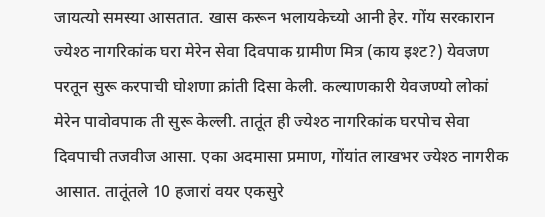जायत्यो समस्या आसतात. खास करून भलायकेच्यो आनी हेर. गोंय सरकारान ज्येश्ठ नागरिकांक घरा मेरेन सेवा दिवपाक ग्रामीण मित्र (काय इश्ट?) येवजण परतून सुरू करपाची घोशणा क्रांती दिसा केली. कल्याणकारी येवजण्यो लोकां मेरेन पावोवपाक ती सुरू केल्ली. तातूंत ही ज्येश्ठ नागरिकांक घरपोच सेवा दिवपाची तजवीज आसा. एका अदमासा प्रमाण, गोंयांत लाखभर ज्येश्ठ नागरीक आसात. तातूंतले 10 हजारां वयर एकसुरे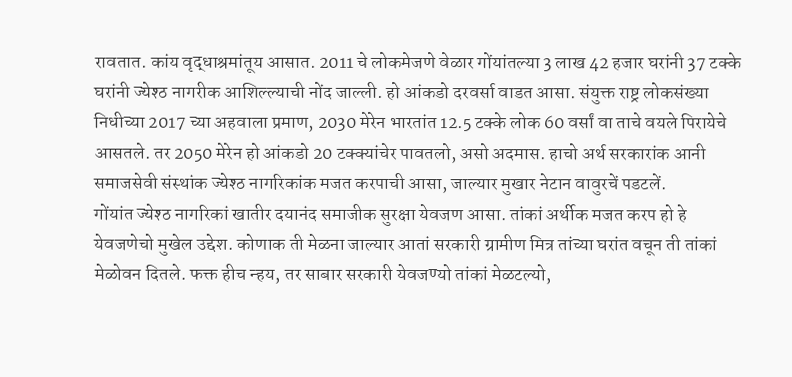रावतात. कांय वृद्धाश्रमांतूय आसात. 2011 चे लोकमेजणे वेळार गोंयांतल्या 3 लाख 42 हजार घरांनी 37 टक्के घरांनी ज्येश्ठ नागरीक आशिल्ल्याची नोंद जाल्ली. हो आंकडो दरवर्सा वाडत आसा. संयुक्त राष्ट्र लोकसंख्या निधीच्या 2017 च्या अहवाला प्रमाण, 2030 मेरेन भारतांत 12.5 टक्के लोक 60 वर्सां वा ताचे वयले पिरायेचे आसतले. तर 2050 मेरेन हो आंकडो 20 टक्क्यांचेर पावतलो, असो अदमास. हाचो अर्थ सरकारांक आनी समाजसेवी संस्थांक ज्येश्ठ नागरिकांक मजत करपाची आसा, जाल्यार मुखार नेटान वावुरचें पडटलें.
गोंयांत ज्येश्ठ नागरिकां खातीर दयानंद समाजीक सुरक्षा येवजण आसा. तांकां अर्थीक मजत करप हो हे येवजणेचो मुखेल उद्देश. कोणाक ती मेळना जाल्यार आतां सरकारी ग्रामीण मित्र तांच्या घरांत वचून ती तांकां मेळोवन दितले. फक्त हीच न्हय, तर साबार सरकारी येवजण्यो तांकां मेळटल्यो,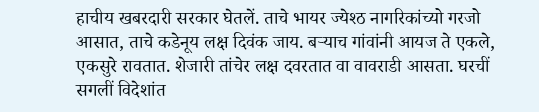हाचीय खबरदारी सरकार घेतलें. ताचे भायर ज्येश्ठ नागरिकांच्यो गरजो आसात, ताचे कडेनूय लक्ष दिवंक जाय. बऱ्याच गांवांनी आयज ते एकले, एकसुरे रावतात. शेजारी तांचेर लक्ष दवरतात वा वावराडी आसता. घरचीं सगलीं विदेशांत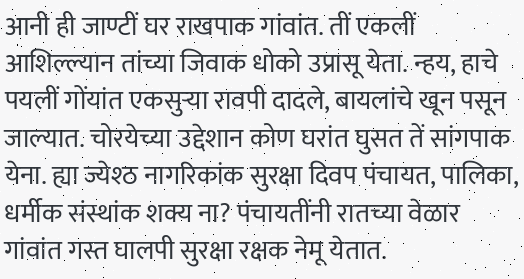आनी ही जाण्टीं घर राखपाक गांवांत. तीं एकलीं आशिल्ल्यान तांच्या जिवाक धोको उप्रासू येता. न्हय, हाचे पयलीं गोंयांत एकसुऱ्या रावपी दादले, बायलांचे खून पसून जाल्यात. चोरयेच्या उद्देशान कोण घरांत घुसत तें सांगपाक येना. ह्या ज्येश्ठ नागरिकांक सुरक्षा दिवप पंचायत, पालिका, धर्मीक संस्थांक शक्य ना? पंचायतींनी रातच्या वेळार गांवांत गस्त घालपी सुरक्षा रक्षक नेमू येतात.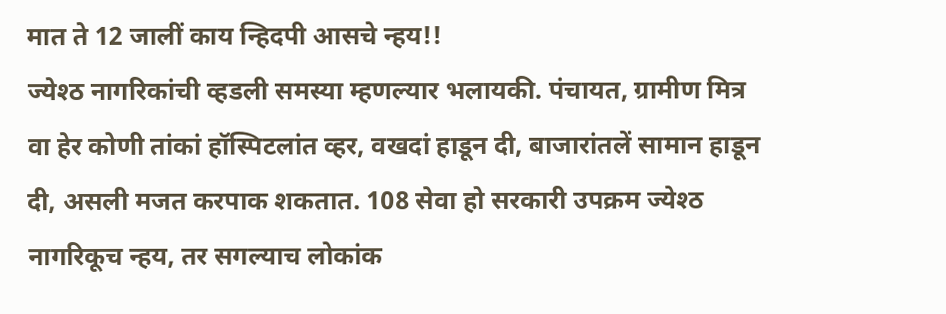मात ते 12 जालीं काय न्हिदपी आसचे न्हय!!
ज्येश्ठ नागरिकांची व्हडली समस्या म्हणल्यार भलायकी. पंचायत, ग्रामीण मित्र वा हेर कोणी तांकां हॉस्पिटलांत व्हर, वखदां हाडून दी, बाजारांतलें सामान हाडून दी, असली मजत करपाक शकतात. 108 सेवा हो सरकारी उपक्रम ज्येश्ठ नागरिकूच न्हय, तर सगल्याच लोकांक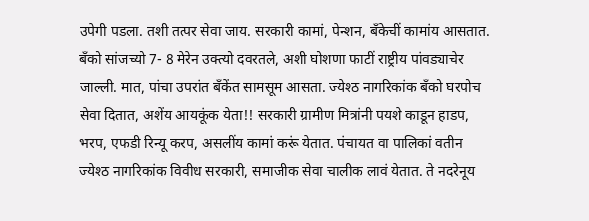उपेगी पडला. तशी तत्पर सेवा जाय. सरकारी कामां, पेन्शन, बँकेचीं कामांय आसतात. बँको सांजच्यो 7- 8 मेरेन उक्त्यो दवरतले, अशी घोशणा फाटीं राष्ट्रीय पांवड्याचेर जाल्ली. मात, पांचा उपरांत बँकेंत सामसूम आसता. ज्येश्ठ नागरिकांक बँको घरपोच सेवा दितात, अशेंय आयकूंक येता!! सरकारी ग्रामीण मित्रांनी पयशे काडून हाडप, भरप, एफडी रिन्यू करप, असलींय कामां करूं येतात. पंचायत वा पालिकां वतीन ज्येश्ठ नागरिकांक विवीध सरकारी, समाजीक सेवा चालीक लावं येतात. ते नदरेनूय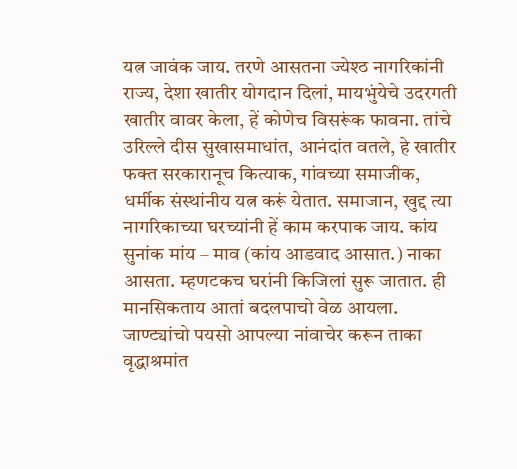यत्न जावंक जाय. तरणे आसतना ज्येश्ठ नागरिकांनी राज्य, देशा खातीर योगदान दिलां, मायभुंयेचे उदरगती खातीर वावर केला, हें कोणेच विसरूंक फावना. तांचे उरिल्ले दीस सुखासमाधांत, आनंदांत वतले, हे खातीर फक्त सरकारानूच कित्याक, गांवच्या समाजीक, धर्मीक संस्थांनीय यत्न करूं येतात. समाजान, खुद्द त्या नागरिकाच्या घरच्यांनी हें काम करपाक जाय. कांय सुनांक मांय – माव (कांय आडवाद आसात.) नाका आसता. म्हणटकच घरांनी किजिलां सुरू जातात. ही मानसिकताय आतां बदलपाचो वेळ आयला. जाण्ट्यांचो पयसो आपल्या नांवाचेर करून ताका वृद्धाश्रमांत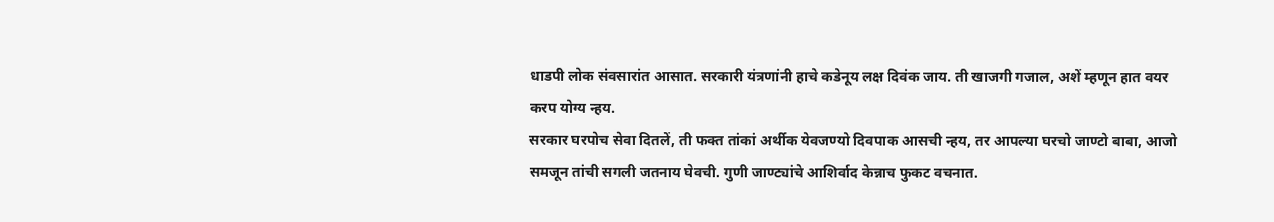धाडपी लोक संवसारांत आसात. सरकारी यंत्रणांनी हाचे कडेनूय लक्ष दिवंक जाय. ती खाजगी गजाल, अशें म्हणून हात वयर करप योग्य न्हय.
सरकार घरपोच सेवा दितलें, ती फक्त तांकां अर्थीक येवजण्यो दिवपाक आसची न्हय, तर आपल्या घरचो जाण्टो बाबा, आजो समजून तांची सगली जतनाय घेवची. गुणी जाण्ट्यांचे आशिर्वाद केन्नाच फुकट वचनात.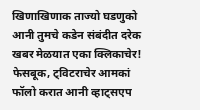खिणाखिणाक ताज्यो घडणुको आनी तुमचे कडेन संबंदीत दरेक खबर मेळयात एका क्लिकाचेर! फेसबूक, ट्विटराचेर आमकां फॉलो करात आनी व्हाट्सएप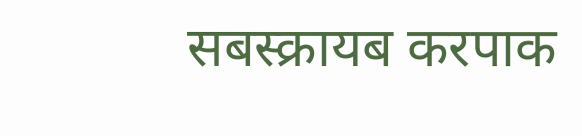सबस्क्रायब करपाक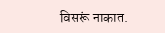विसरूं नाकात.